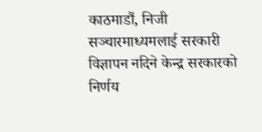काठमाडौं, निजी सञ्चारमाध्यमलाई सरकारी विज्ञापन नदिने केन्द्र सरकारको निर्णय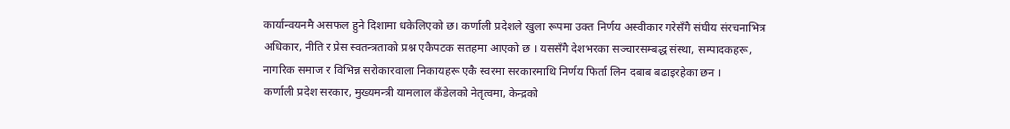कार्यान्वयनमै असफल हुने दिशामा धकेलिएको छ। कर्णाली प्रदेशले खुला रूपमा उक्त निर्णय अस्वीकार गरेसँगै संघीय संरचनाभित्र अधिकार, नीति र प्रेस स्वतन्त्रताको प्रश्न एकैपटक सतहमा आएको छ । यससँगै देशभरका सञ्चारसम्बद्ध संस्था, सम्पादकहरू, नागरिक समाज र विभिन्न सरोकारवाला निकायहरू एकै स्वरमा सरकारमाथि निर्णय फिर्ता लिन दबाब बढाइरहेका छन ।
कर्णाली प्रदेश सरकार, मुख्यमन्त्री यामलाल कँडेलको नेतृत्वमा, केन्द्रको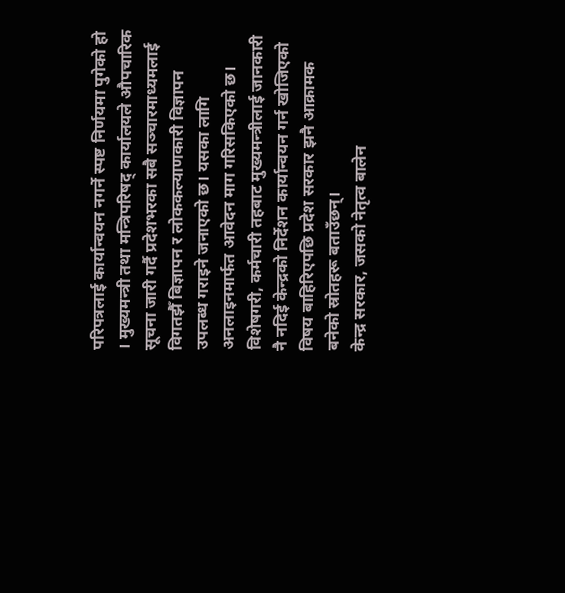परिपत्रलाई कार्यान्वयन नगर्ने स्पष्ट निर्णयमा पुगेको हो । मुख्यमन्त्री तथा मन्त्रिपरिषद् कार्यालयले औपचारिक सूचना जारी गर्दै प्रदेशभरका सबै सञ्चारमाध्यमलाई विगतझैँ बिज्ञापन र लोककल्याणकारी विज्ञापन उपलब्ध गराइने जनाएको छ। यसका लागि अनलाइनमार्फत आवेदन माग गरिसकिएको छ। विशेषगरी, कर्मचारी तहबाट मुख्यमन्त्रीलाई जानकारी नै नदिई केन्द्रको निर्देशन कार्यान्वयन गर्न खोजिएको विषय बाहिरिएपछि प्रदेश सरकार झनै आक्रामक बनेको स्रोतहरू बताउँछन्।
केन्द्र सरकार, जसको नेतृत्व बालेन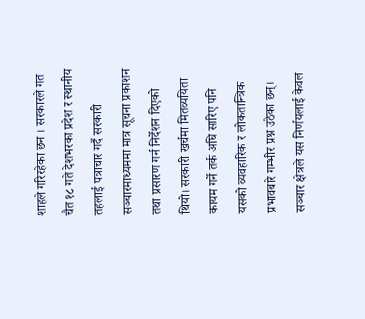शाहले गरिरहेका छन । सरकारले गत चैत १८ गते देशभरका प्रदेश र स्थानीय तहलाई पत्राचार गर्दै सरकारी सञ्चारमाध्यममा मात्र सूचना प्रकाशन तथा प्रसारण गर्न निर्देशन दिएको थियो। सरकारी खर्चमा मितव्ययिता कायम गर्ने तर्क अघि सारिए पनि यसको व्यवहारिक र लोकतान्त्रिक प्रभावबारे गम्भीर प्रश्न उठेका छन्।
सञ्चार क्षेत्रले यस निर्णयलाई केवल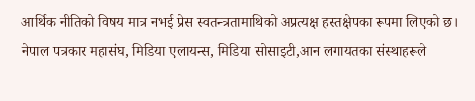आर्थिक नीतिको विषय मात्र नभई प्रेस स्वतन्त्रतामाथिको अप्रत्यक्ष हस्तक्षेपका रूपमा लिएको छ। नेपाल पत्रकार महासंघ, मिडिया एलायन्स, मिडिया सोसाइटी,आन लगायतका संस्थाहरूले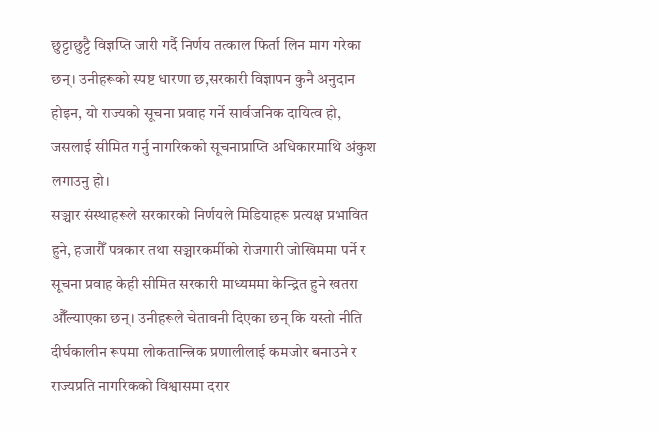छुट्टाछुट्टै विज्ञप्ति जारी गर्दै निर्णय तत्काल फिर्ता लिन माग गरेका छन्। उनीहरूको स्पष्ट धारणा छ,सरकारी विज्ञापन कुनै अनुदान होइन, यो राज्यको सूचना प्रवाह गर्ने सार्वजनिक दायित्व हो, जसलाई सीमित गर्नु नागरिकको सूचनाप्राप्ति अधिकारमाथि अंकुश लगाउनु हो।
सञ्चार संस्थाहरूले सरकारको निर्णयले मिडियाहरू प्रत्यक्ष प्रभावित हुने, हजारौँ पत्रकार तथा सञ्चारकर्मीको रोजगारी जोखिममा पर्ने र सूचना प्रवाह केही सीमित सरकारी माध्यममा केन्द्रित हुने खतरा औँल्याएका छन्। उनीहरूले चेतावनी दिएका छन् कि यस्तो नीति दीर्घकालीन रूपमा लोकतान्त्रिक प्रणालीलाई कमजोर बनाउने र राज्यप्रति नागरिकको विश्वासमा दरार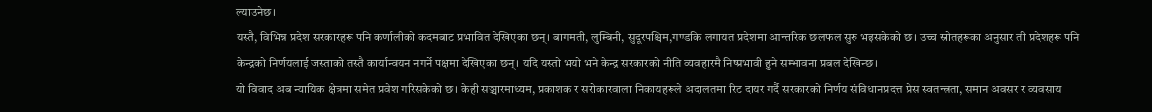ल्याउनेछ।
यस्तै, विभिन्न प्रदेश सरकारहरू पनि कर्णालीको कदमबाट प्रभावित देखिएका छन्। बागमती, लुम्बिनी, सुदूरपश्चिम,गण्डकि लगायत प्रदेशमा आन्तरिक छलफल सुरु भइसकेको छ। उच्च स्रोतहरूका अनुसार ती प्रदेशहरू पनि केन्द्रको निर्णयलाई जस्ताको तस्तै कार्यान्वयन नगर्ने पक्षमा देखिएका छन्। यदि यस्तो भयो भने केन्द्र सरकारको नीति व्यवहारमै निष्प्रभावी हुने सम्भावना प्रबल देखिन्छ।
यो विवाद अब न्यायिक क्षेत्रमा समेत प्रवेश गरिसकेको छ। केही सञ्चारमाध्यम, प्रकाशक र सरोकारवाला निकायहरूले अदालतमा रिट दायर गर्दै सरकारको निर्णय संविधानप्रदत्त प्रेस स्वतन्त्रता, समान अवसर र व्यवसाय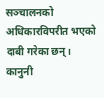सञ्चालनको अधिकारविपरीत भएको दाबी गरेका छन्। कानुनी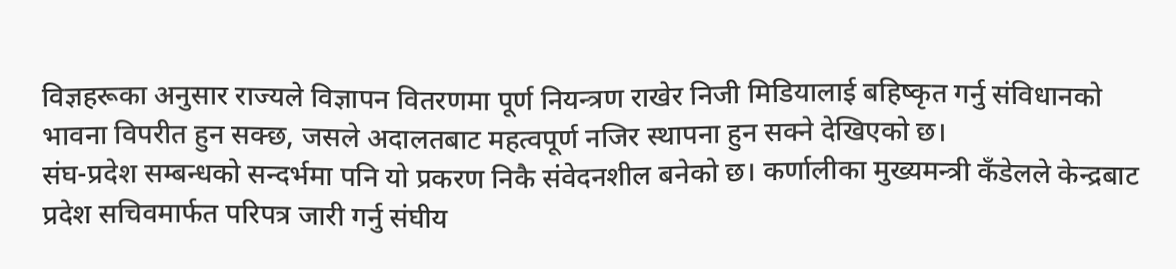विज्ञहरूका अनुसार राज्यले विज्ञापन वितरणमा पूर्ण नियन्त्रण राखेर निजी मिडियालाई बहिष्कृत गर्नु संविधानको भावना विपरीत हुन सक्छ, जसले अदालतबाट महत्वपूर्ण नजिर स्थापना हुन सक्ने देखिएको छ।
संघ-प्रदेश सम्बन्धको सन्दर्भमा पनि यो प्रकरण निकै संवेदनशील बनेको छ। कर्णालीका मुख्यमन्त्री कँडेलले केन्द्रबाट प्रदेश सचिवमार्फत परिपत्र जारी गर्नु संघीय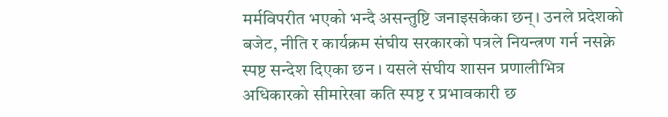मर्मविपरीत भएको भन्दै असन्तुष्टि जनाइसकेका छन्। उनले प्रदेशको बजेट, नीति र कार्यक्रम संघीय सरकारको पत्रले नियन्त्रण गर्न नसक्ने स्पष्ट सन्देश दिएका छन । यसले संघीय शासन प्रणालीभित्र अधिकारको सीमारेखा कति स्पष्ट र प्रभावकारी छ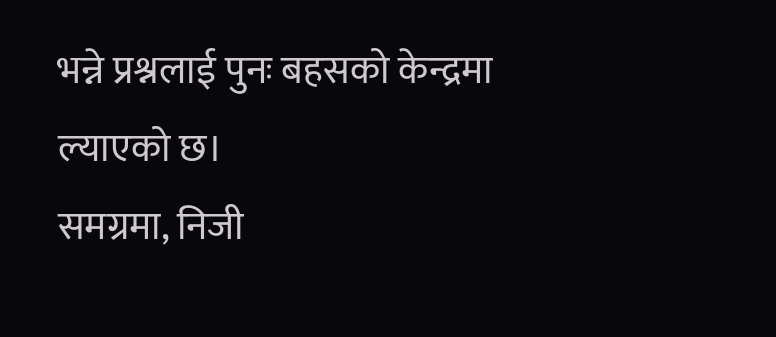भन्ने प्रश्नलाई पुनः बहसको केन्द्रमा ल्याएको छ।
समग्रमा, निजी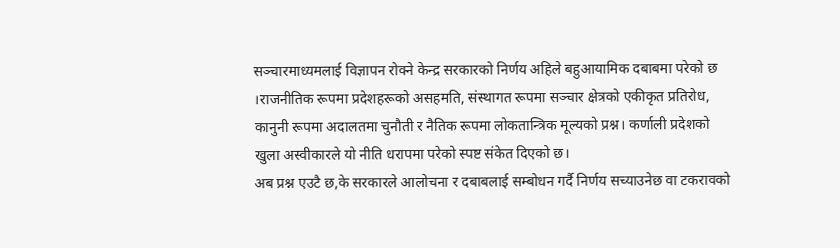सञ्चारमाध्यमलाई विज्ञापन रोक्ने केन्द्र सरकारको निर्णय अहिले बहुआयामिक दबाबमा परेको छ ।राजनीतिक रूपमा प्रदेशहरूको असहमति, संस्थागत रूपमा सञ्चार क्षेत्रको एकीकृत प्रतिरोध, कानुनी रूपमा अदालतमा चुनौती र नैतिक रूपमा लोकतान्त्रिक मूल्यको प्रश्न। कर्णाली प्रदेशको खुला अस्वीकारले यो नीति धरापमा परेको स्पष्ट संकेत दिएको छ।
अब प्रश्न एउटै छ,के सरकारले आलोचना र दबाबलाई सम्बोधन गर्दै निर्णय सच्याउनेछ वा टकरावको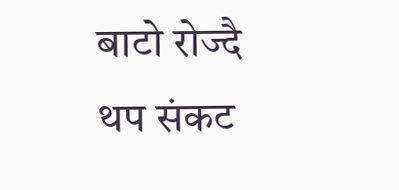बाटो रोज्दै थप संकट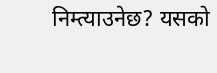निम्त्याउनेछ? यसको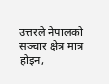उत्तरले नेपालको सञ्चार क्षेत्र मात्र होइन,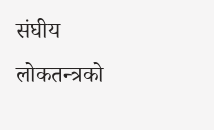संघीय लोकतन्त्रको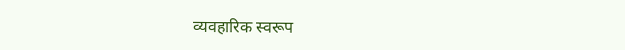व्यवहारिक स्वरूप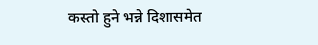कस्तो हुने भन्ने दिशासमेत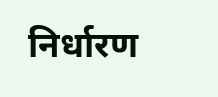निर्धारण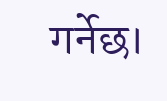गर्नेछ।